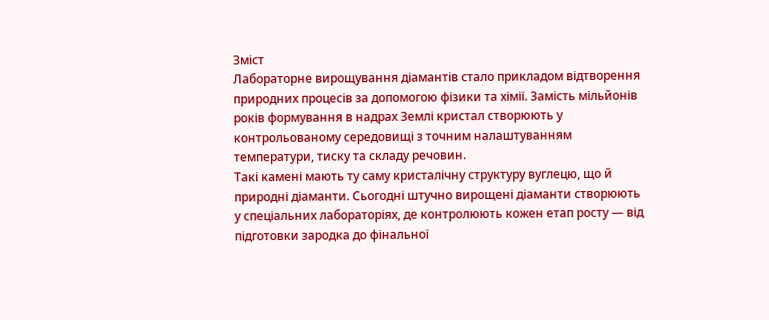Зміст
Лабораторне вирощування діамантів стало прикладом відтворення природних процесів за допомогою фізики та хімії. Замість мільйонів років формування в надрах Землі кристал створюють у контрольованому середовищі з точним налаштуванням температури, тиску та складу речовин.
Такі камені мають ту саму кристалічну структуру вуглецю, що й природні діаманти. Сьогодні штучно вирощені діаманти створюють у спеціальних лабораторіях, де контролюють кожен етап росту — від підготовки зародка до фінальної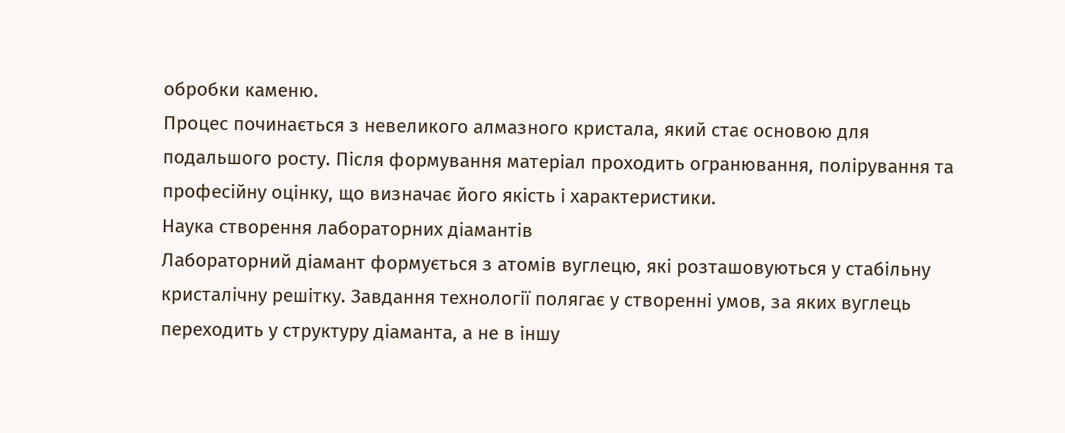обробки каменю.
Процес починається з невеликого алмазного кристала, який стає основою для подальшого росту. Після формування матеріал проходить огранювання, полірування та професійну оцінку, що визначає його якість і характеристики.
Наука створення лабораторних діамантів
Лабораторний діамант формується з атомів вуглецю, які розташовуються у стабільну кристалічну решітку. Завдання технології полягає у створенні умов, за яких вуглець переходить у структуру діаманта, а не в іншу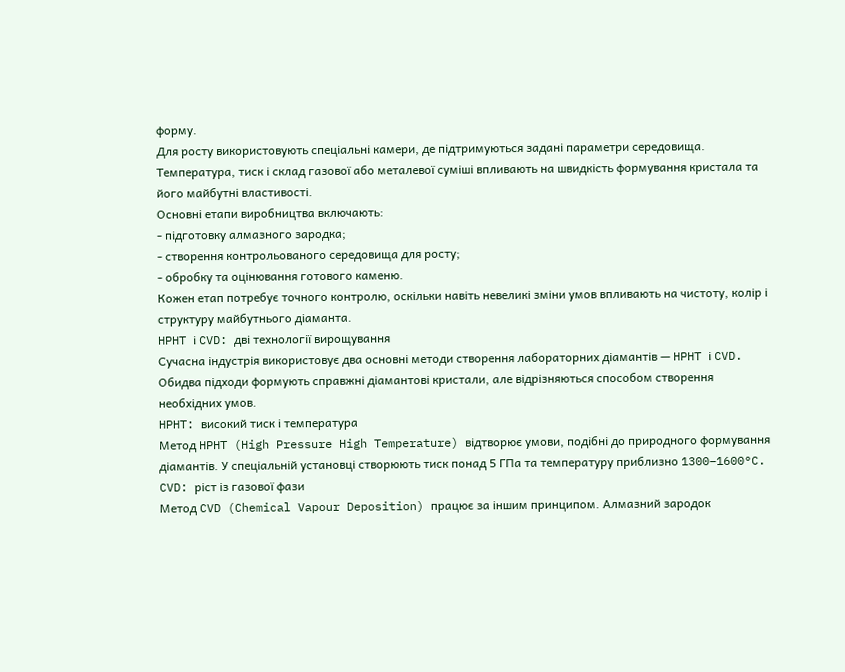форму.
Для росту використовують спеціальні камери, де підтримуються задані параметри середовища. Температура, тиск і склад газової або металевої суміші впливають на швидкість формування кристала та його майбутні властивості.
Основні етапи виробництва включають:
- підготовку алмазного зародка;
- створення контрольованого середовища для росту;
- обробку та оцінювання готового каменю.
Кожен етап потребує точного контролю, оскільки навіть невеликі зміни умов впливають на чистоту, колір і структуру майбутнього діаманта.
HPHT і CVD: дві технології вирощування
Сучасна індустрія використовує два основні методи створення лабораторних діамантів — HPHT і CVD. Обидва підходи формують справжні діамантові кристали, але відрізняються способом створення необхідних умов.
HPHT: високий тиск і температура
Метод HPHT (High Pressure High Temperature) відтворює умови, подібні до природного формування діамантів. У спеціальній установці створюють тиск понад 5 ГПа та температуру приблизно 1300–1600°C.
CVD: ріст із газової фази
Метод CVD (Chemical Vapour Deposition) працює за іншим принципом. Алмазний зародок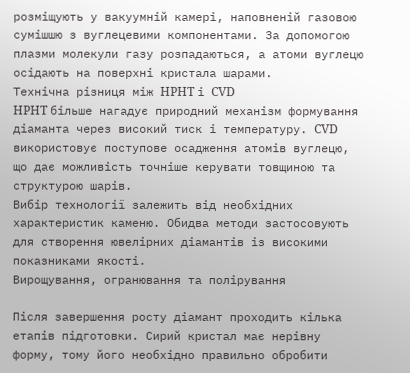розміщують у вакуумній камері, наповненій газовою сумішшю з вуглецевими компонентами. За допомогою плазми молекули газу розпадаються, а атоми вуглецю осідають на поверхні кристала шарами.
Технічна різниця між HPHT і CVD
HPHT більше нагадує природний механізм формування діаманта через високий тиск і температуру. CVD використовує поступове осадження атомів вуглецю, що дає можливість точніше керувати товщиною та структурою шарів.
Вибір технології залежить від необхідних характеристик каменю. Обидва методи застосовують для створення ювелірних діамантів із високими показниками якості.
Вирощування, огранювання та полірування

Після завершення росту діамант проходить кілька етапів підготовки. Сирий кристал має нерівну форму, тому його необхідно правильно обробити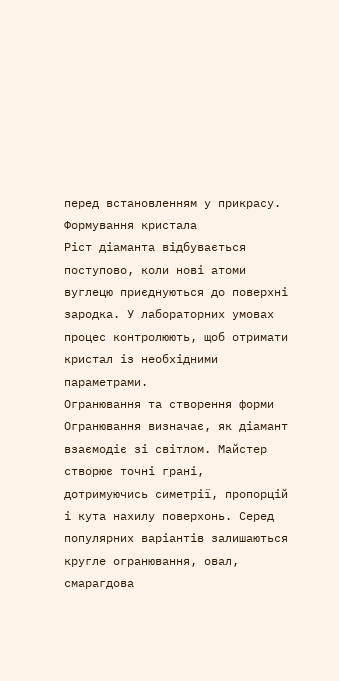перед встановленням у прикрасу.
Формування кристала
Ріст діаманта відбувається поступово, коли нові атоми вуглецю приєднуються до поверхні зародка. У лабораторних умовах процес контролюють, щоб отримати кристал із необхідними параметрами.
Огранювання та створення форми
Огранювання визначає, як діамант взаємодіє зі світлом. Майстер створює точні грані, дотримуючись симетрії, пропорцій і кута нахилу поверхонь. Серед популярних варіантів залишаються кругле огранювання, овал, смарагдова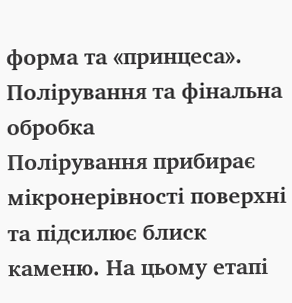форма та «принцеса».
Полірування та фінальна обробка
Полірування прибирає мікронерівності поверхні та підсилює блиск каменю. На цьому етапі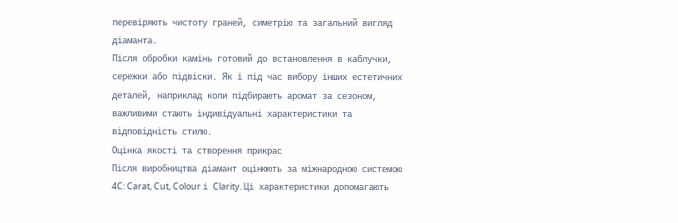перевіряють чистоту граней, симетрію та загальний вигляд діаманта.
Після обробки камінь готовий до встановлення в каблучки, сережки або підвіски. Як і під час вибору інших естетичних деталей, наприклад коли підбирають аромат за сезоном, важливими стають індивідуальні характеристики та відповідність стилю.
Оцінка якості та створення прикрас
Після виробництва діамант оцінюють за міжнародною системою 4C: Carat, Cut, Colour і Clarity. Ці характеристики допомагають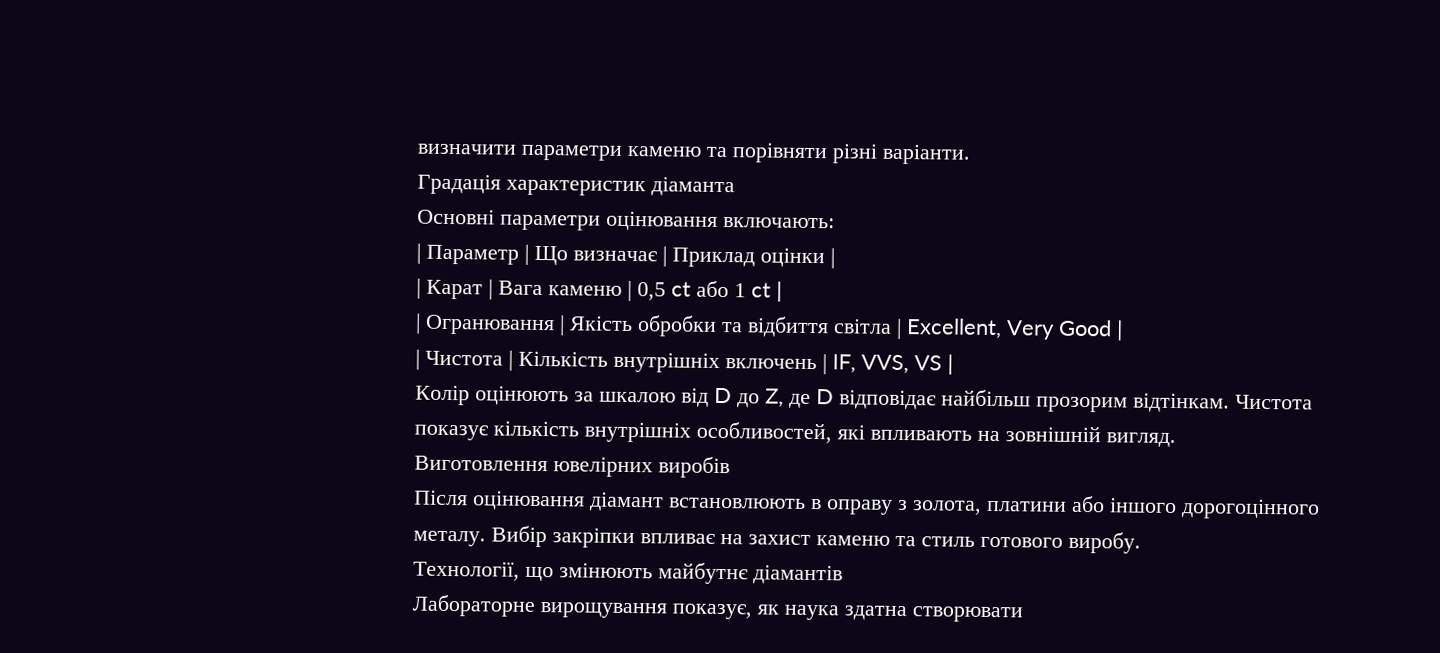визначити параметри каменю та порівняти різні варіанти.
Градація характеристик діаманта
Основні параметри оцінювання включають:
| Параметр | Що визначає | Приклад оцінки |
| Карат | Вага каменю | 0,5 ct або 1 ct |
| Огранювання | Якість обробки та відбиття світла | Excellent, Very Good |
| Чистота | Кількість внутрішніх включень | IF, VVS, VS |
Колір оцінюють за шкалою від D до Z, де D відповідає найбільш прозорим відтінкам. Чистота показує кількість внутрішніх особливостей, які впливають на зовнішній вигляд.
Виготовлення ювелірних виробів
Після оцінювання діамант встановлюють в оправу з золота, платини або іншого дорогоцінного металу. Вибір закріпки впливає на захист каменю та стиль готового виробу.
Технології, що змінюють майбутнє діамантів
Лабораторне вирощування показує, як наука здатна створювати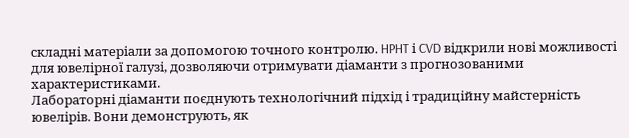складні матеріали за допомогою точного контролю. HPHT і CVD відкрили нові можливості для ювелірної галузі, дозволяючи отримувати діаманти з прогнозованими характеристиками.
Лабораторні діаманти поєднують технологічний підхід і традиційну майстерність ювелірів. Вони демонструють, як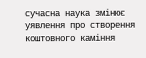сучасна наука змінює уявлення про створення коштовного каміння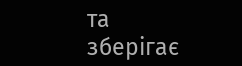та зберігає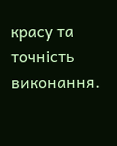красу та точність виконання.